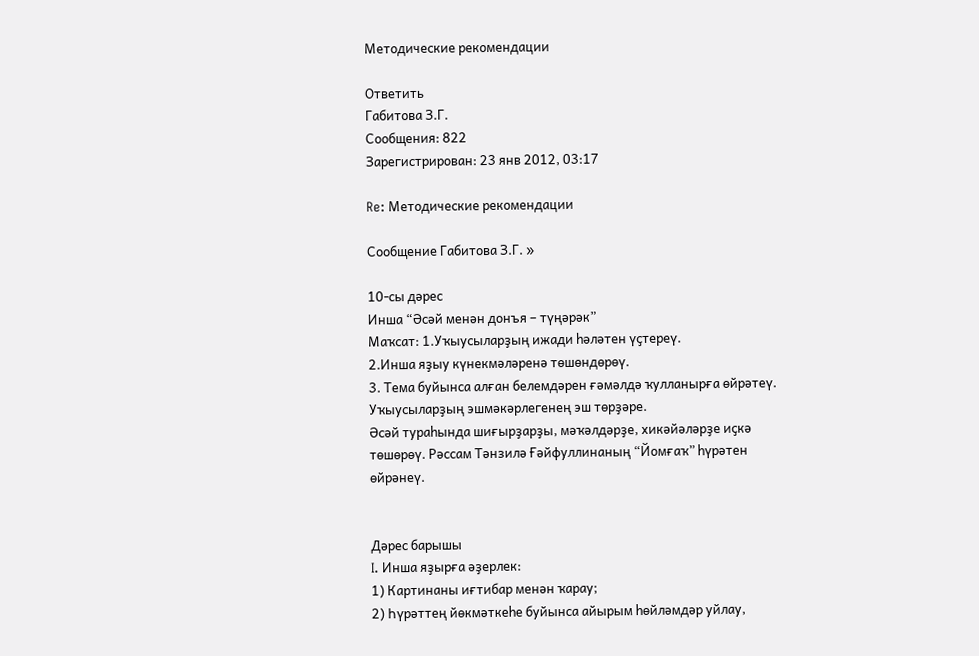Методические рекомендации

Ответить
Габитова З.Г.
Сообщения: 822
Зарегистрирован: 23 янв 2012, 03:17

Re: Методические рекомендации

Сообщение Габитова З.Г. »

10-сы дәрес
Инша “Әсәй менән донъя – түңәрәк”
Маҡсат: 1.Уҡыусыларҙың ижади һәләтен үҫтереү.
2.Инша яҙыу күнекмәләренә төшөндөрөү.
3. Тема буйынса алған белемдәрен ғәмәлдә ҡулланырға өйрәтеү.
Уҡыусыларҙың эшмәкәрлегенең эш төрҙәре.
Әсәй тураһында шиғырҙарҙы, мәҡәлдәрҙе, хикәйәләрҙе иҫкә төшөрөү. Рәссам Тәнзилә Ғәйфуллинаның “Йомғаҡ” һүрәтен өйрәнеү.


Дәрес барышы
I. Инша яҙырға әҙерлек:
1) Картинаны иғтибар менән ҡарау;
2) Һүрәттең йөкмәткеһе буйынса айырым һөйләмдәр уйлау,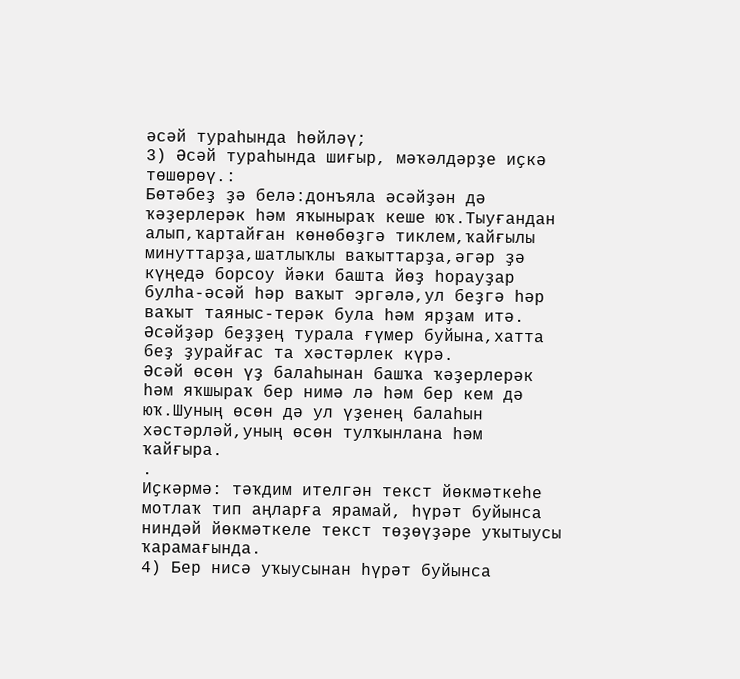әсәй тураһында һөйләү;
3) Әсәй тураһында шиғыр, мәҡәлдәрҙе иҫкә төшөрөү.:
Бөтәбеҙ ҙә белә:донъяла әсәйҙән дә ҡәҙерлерәк һәм яҡыныраҡ кеше юҡ.Тыуғандан алып,ҡартайған көнөбөҙгә тиклем,ҡайғылы минуттарҙа,шатлыҡлы ваҡыттарҙа,әгәр ҙә күңедә борсоу йәки башта йөҙ һорауҙар булһа-әсәй һәр ваҡыт эргәлә,ул беҙгә һәр ваҡыт таяныс-терәк була һәм ярҙам итә. Әсәйҙәр беҙҙең турала ғүмер буйына,хатта беҙ ҙурайғас та хәстәрлек күрә.
Әсәй өсөн үҙ балаһынан башҡа ҡәҙерлерәк һәм яҡшыраҡ бер нимә лә һәм бер кем дә юҡ.Шуның өсөн дә ул үҙенең балаһын хәстәрләй,уның өсөн тулҡынлана һәм ҡайғыра.
.
Иҫкәрмә: тәҡдим ителгән текст йөкмәткеһе мотлаҡ тип аңларға ярамай, һүрәт буйынса ниндәй йөкмәткеле текст төҙөүҙәре уҡытыусы ҡарамағында.
4) Бер нисә уҡыусынан һүрәт буйынса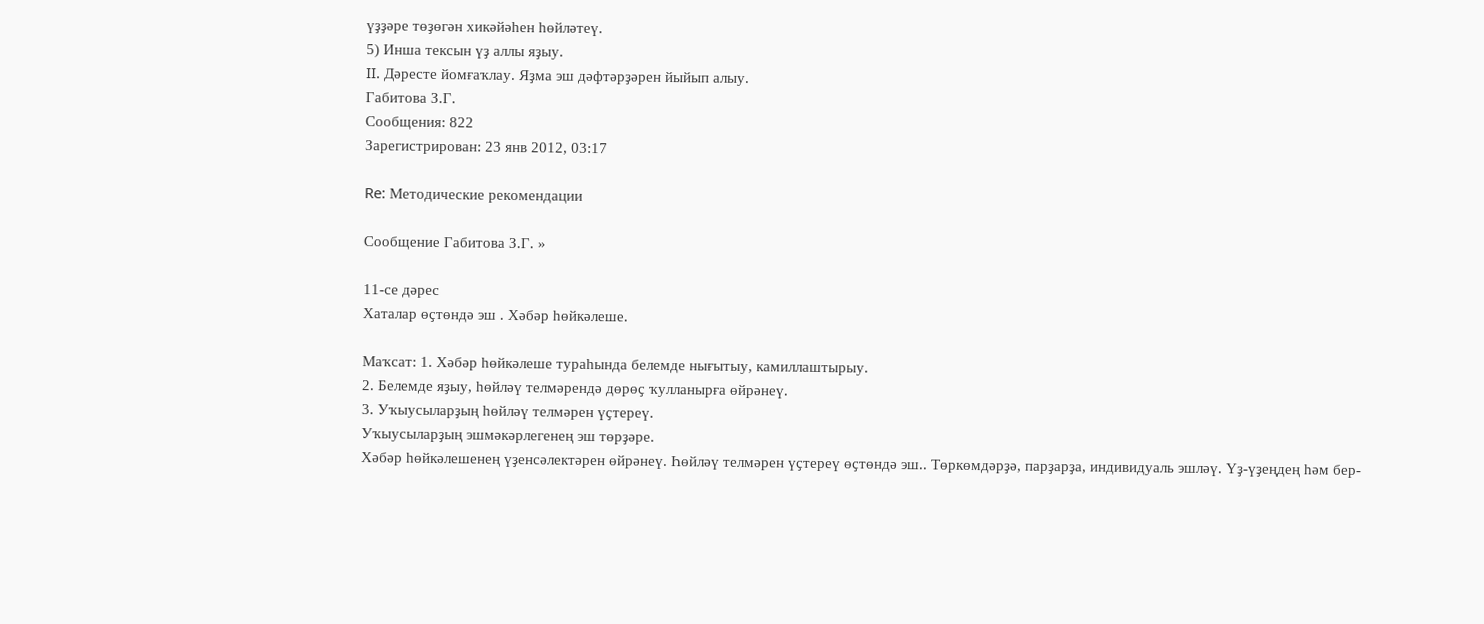үҙҙәре төҙөгән хикәйәһен һөйләтеү.
5) Инша тексын үҙ аллы яҙыу.
II. Дәресте йомғаҡлау. Яҙма эш дәфтәрҙәрен йыйып алыу.
Габитова З.Г.
Сообщения: 822
Зарегистрирован: 23 янв 2012, 03:17

Re: Методические рекомендации

Сообщение Габитова З.Г. »

11-се дәрес
Хаталар өҫтөндә эш . Хәбәр һөйкәлеше.

Маҡсат: 1. Хәбәр һөйкәлеше тураһында белемде нығытыу, камиллаштырыу.
2. Белемде яҙыу, һөйләү телмәрендә дөрөҫ ҡулланырға өйрәнеү.
3. Уҡыусыларҙың һөйләү телмәрен үҫтереү.
Уҡыусыларҙың эшмәкәрлегенең эш төрҙәре.
Хәбәр һөйкәлешенең үҙенсәлектәрен өйрәнеү. Һөйләү телмәрен үҫтереү өҫтөндә эш.. Төркөмдәрҙә, парҙарҙа, индивидуаль эшләү. Үҙ-үҙеңдең һәм бер-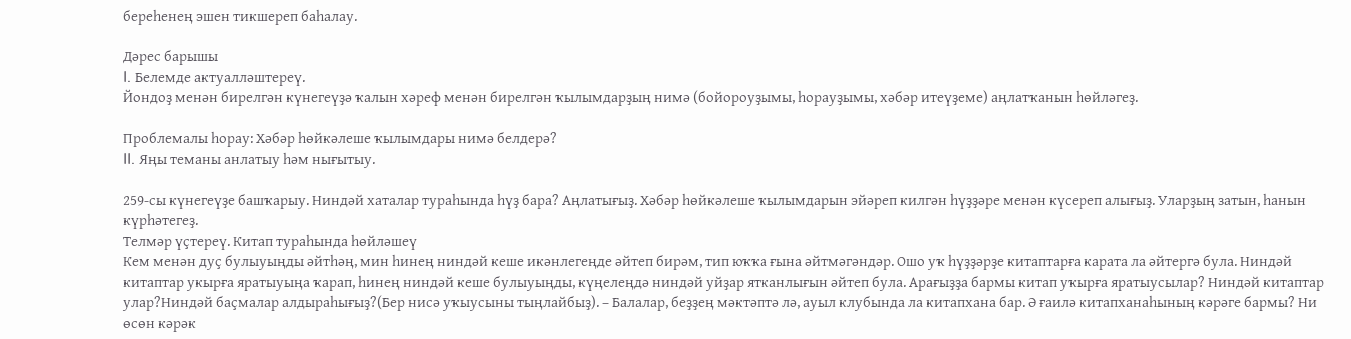береһенең эшен тикшереп баһалау.

Дәрес барышы
I. Белемде актуалләштереү.
Йондоҙ менән бирелгән күнегеүҙә ҡалын хәреф менән бирелгән ҡылымдарҙың нимә (бойороуҙымы, һорауҙымы, хәбәр итеүҙеме) аңлатҡанын һөйләгеҙ.

Проблемалы һорау: Хәбәр һөйкәлеше ҡылымдары нимә белдерә?
II. Яңы теманы анлатыу һәм нығытыу.

259-сы күнегеүҙе башҡарыу. Ниндәй хаталар тураһында һүҙ бара? Аңлатығыҙ. Хәбәр һөйкәлеше ҡылымдарын эйәреп килгән һүҙҙәре менән күсереп алығыҙ. Уларҙың затын, һанын күрһәтегеҙ.
Телмәр үҫтереү. Китап тураһында һөйләшеү
Кем менән дуҫ булыуыңды әйтһәң, мин һинең ниндәй кеше икәнлегеңде әйтеп бирәм, тип юҡҡа ғына әйтмәгәндәр. Ошо уҡ һүҙҙәрҙе китаптарға карата ла әйтергә була. Ниндәй китаптар укырға яратыуыңа ҡарап, һинең ниндәй кеше булыуыңды, күңелеңдә ниндәй уйҙар ятканлығын әйтеп була. Арағыҙҙа бармы китап уҡырға яратыусылар? Ниндәй китаптар улар?Ниндәй баҫмалар алдыраһығыҙ?(Бер нисә уҡыусыны тыңлайбыҙ). – Балалар, беҙҙең мәктәптә лә, ауыл клубында ла китапхана бар. Ә ғаилә китапханаһының кәрәге бармы? Ни өсөн кәрәк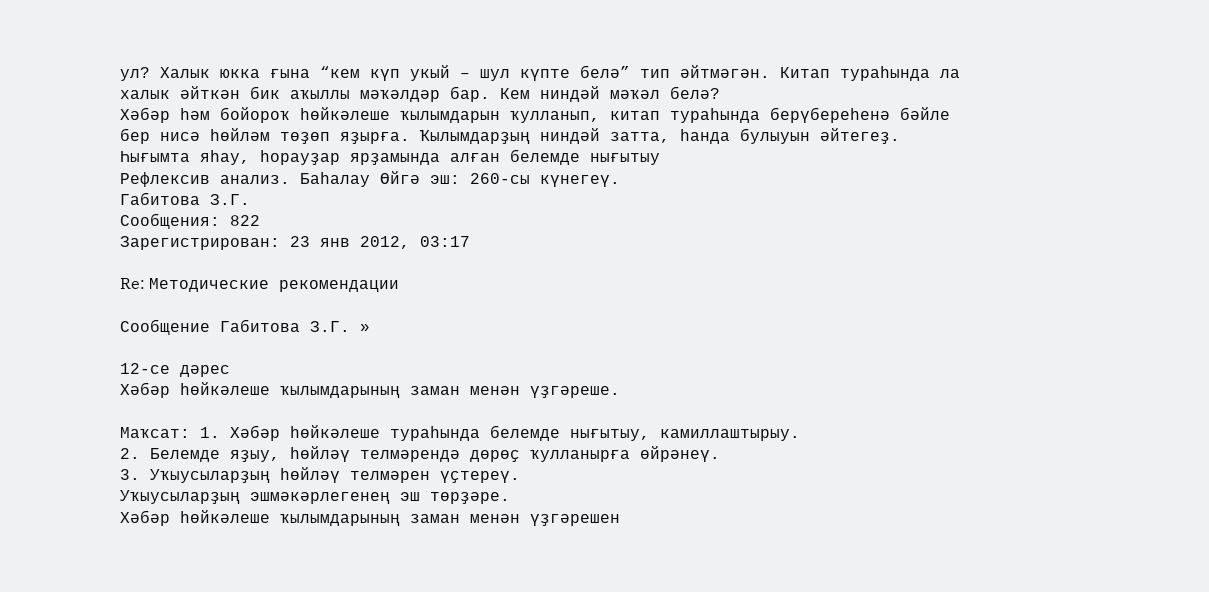ул? Халык юкка ғына “кем күп укый – шул күпте белә” тип әйтмәгән. Китап тураһында ла халык әйткән бик аҡыллы мәҡәлдәр бар. Кем ниндәй мәҡәл белә?
Хәбәр һәм бойороҡ һөйкәлеше ҡылымдарын ҡулланып, китап тураһында берүбереһенә бәйле бер нисә һөйләм төҙөп яҙырға. Ҡылымдарҙың ниндәй затта, һанда булыуын әйтегеҙ.
Һығымта яһау, һорауҙар ярҙамында алған белемде нығытыу
Рефлексив анализ. Баһалау Өйгә эш: 260-сы күнегеү.
Габитова З.Г.
Сообщения: 822
Зарегистрирован: 23 янв 2012, 03:17

Re: Методические рекомендации

Сообщение Габитова З.Г. »

12-се дәрес
Хәбәр һөйкәлеше ҡылымдарының заман менән үҙгәреше.

Маҡсат: 1. Хәбәр һөйкәлеше тураһында белемде нығытыу, камиллаштырыу.
2. Белемде яҙыу, һөйләү телмәрендә дөрөҫ ҡулланырға өйрәнеү.
3. Уҡыусыларҙың һөйләү телмәрен үҫтереү.
Уҡыусыларҙың эшмәкәрлегенең эш төрҙәре.
Хәбәр һөйкәлеше ҡылымдарының заман менән үҙгәрешен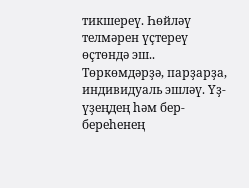тикшереү. Һөйләү телмәрен үҫтереү өҫтөндә эш.. Төркөмдәрҙә, парҙарҙа, индивидуаль эшләү. Үҙ-үҙеңдең һәм бер-береһенең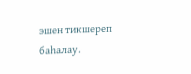эшен тикшереп баһалау.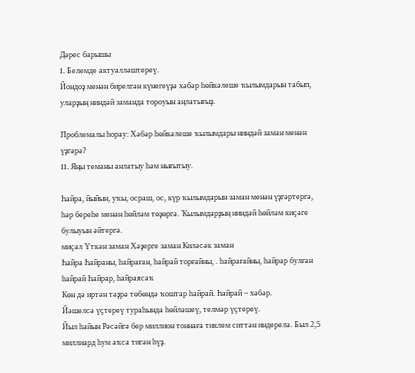Дәрес барышы
I. Белемде актуалләштереү.
Йондоҙ менән бирелгән күнегеүҙә хәбәр һөйкәлеше ҡылымдарын табып, уларҙың ниндәй заманда тороуын аңлатығыҙ.

Проблемалы һорау: Хәбәр һөйкәлеше ҡылымдары ниндәй заман менән үҙгәрә?
II. Яңы теманы анлатыу һәм нығытыу.

Һайра, йыйын, уҡы, осраш, ос, күр ҡылымдарын заман менән үҙгәртергә, һәр береһе менән һөйләм төҙөргә. Ҡылымдарҙың ниндәй һөйләм киҫәге булыуын әйтергә.
миҫал Үткән заман Хәҙерге заман Киләсәк заман
Һайра Һайраны, һайраған, һайрай торғайны, . һайрағайны, һайрар булған һайрай Һайрар, һайраясаҡ
Көн дә иртән тәҙрә төбөндә ҡоштар һайрай. Һайрай – хәбәр.
Йәшелсә үҫтереү тураһында һөйләшеү, телмәр үҫтереү.
Йыл һайын Рәсәйгә бер миллион тоннаға тиклем ситтән индерелә. Был 2,5 миллиард һум аҡса тигән һүҙ.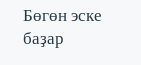Бөгөн эске баҙар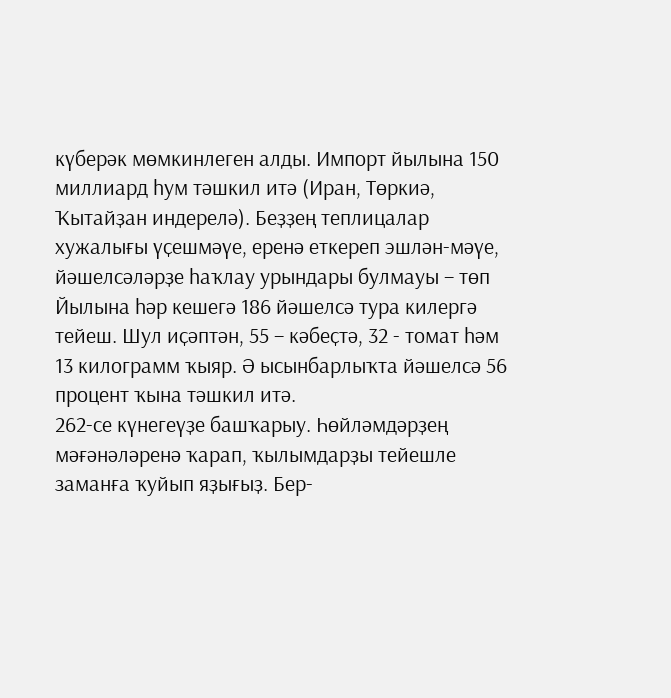күберәк мөмкинлеген алды. Импорт йылына 150 миллиард һум тәшкил итә (Иран, Төркиә, Ҡытайҙан индерелә). Беҙҙең теплицалар хужалығы үҫешмәүе, еренә еткереп эшлән-мәүе, йәшелсәләрҙе һаҡлау урындары булмауы – төп Йылына һәр кешегә 186 йәшелсә тура килергә тейеш. Шул иҫәптән, 55 – кәбеҫтә, 32 - томат һәм 13 килограмм ҡыяр. Ә ысынбарлыҡта йәшелсә 56 процент ҡына тәшкил итә.
262-се күнегеүҙе башҡарыу. Һөйләмдәрҙең мәғәнәләренә ҡарап, ҡылымдарҙы тейешле заманға ҡуйып яҙығыҙ. Бер-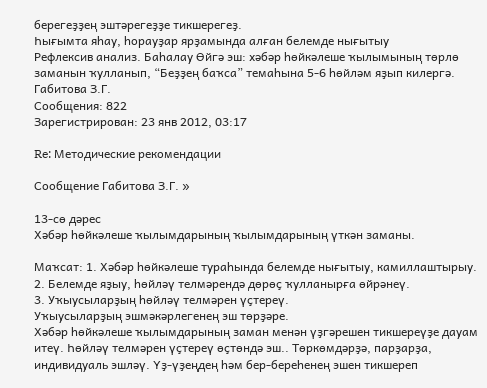берегеҙҙең эштәрегеҙҙе тикшерегеҙ.
Һығымта яһау, һорауҙар ярҙамында алған белемде нығытыу
Рефлексив анализ. Баһалау Өйгә эш: хәбәр һөйкәлеше ҡылымының төрлө заманын ҡулланып, “Беҙҙең баҡса” темаһына 5-6 һөйләм яҙып килергә.
Габитова З.Г.
Сообщения: 822
Зарегистрирован: 23 янв 2012, 03:17

Re: Методические рекомендации

Сообщение Габитова З.Г. »

13-сө дәрес
Хәбәр һөйкәлеше ҡылымдарының ҡылымдарының үткән заманы.

Маҡсат: 1. Хәбәр һөйкәлеше тураһында белемде нығытыу, камиллаштырыу.
2. Белемде яҙыу, һөйләү телмәрендә дөрөҫ ҡулланырға өйрәнеү.
3. Уҡыусыларҙың һөйләү телмәрен үҫтереү.
Уҡыусыларҙың эшмәкәрлегенең эш төрҙәре.
Хәбәр һөйкәлеше ҡылымдарының заман менән үҙгәрешен тикшереүҙе дауам итеү. Һөйләү телмәрен үҫтереү өҫтөндә эш.. Төркөмдәрҙә, парҙарҙа, индивидуаль эшләү. Үҙ-үҙеңдең һәм бер-береһенең эшен тикшереп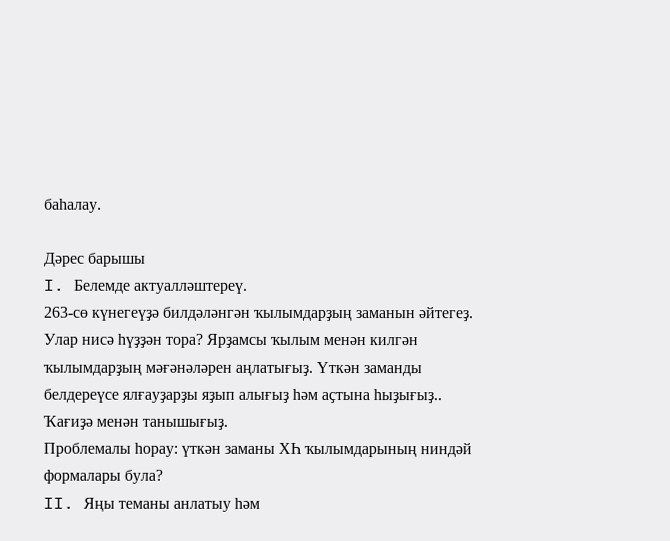баһалау.

Дәрес барышы
I. Белемде актуалләштереү.
263-сө күнегеүҙә билдәләнгән ҡылымдарҙың заманын әйтегеҙ. Улар нисә һүҙҙән тора? Ярҙамсы ҡылым менән килгән ҡылымдарҙың мәғәнәләрен аңлатығыҙ. Үткән заманды белдереүсе ялғауҙарҙы яҙып алығыҙ һәм аҫтына һыҙығыҙ..
Ҡағиҙә менән танышығыҙ.
Проблемалы һорау: үткән заманы ХҺ ҡылымдарының ниндәй формалары була?
II. Яңы теманы анлатыу һәм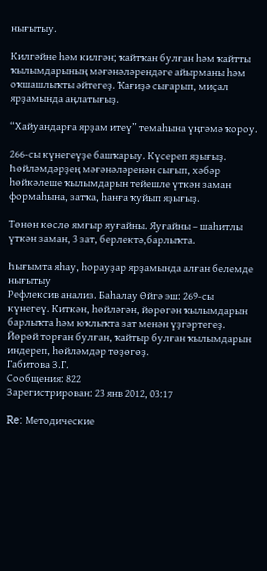нығытыу.

Килгәйне һәм килгән; ҡайтҡан булған һәм ҡайтты ҡылымдарының мәғәнәләрендәге айырманы һәм оҡшашлыҡты әйтегеҙ. Ҡағиҙә сығарып, миҫал ярҙамында аңлатығыҙ.

“Хайуандарға ярҙам итеү” темаһына үңгәмә ҡороу.

266-сы күнегеүҙе башҡарыу. Күсереп яҙығыҙ. Һөйләмдәрҙең мәғәнәләренән сығып, хәбәр һөйкәлеше ҡылымдарын тейешле үткән заман формаһына, затҡа, һанға ҡуйып яҙығыҙ.

Төнөн көслө ямғыр яуғайны. Яуғайны – шаһитлы үткән заман, 3 зат, берлектә,барлыҡта.

Һығымта яһау, һорауҙар ярҙамында алған белемде нығытыу
Рефлексив анализ. Баһалау Өйгә эш: 269-сы күнегеү. Киткән, һөйләгән, йөрөгән ҡылымдарын барлыҡта һәм юҡлыҡта зат менән үҙгәртегеҙ. Йөрөй торған булған, ҡайтыр булған ҡылымдарын индереп, һөйләмдәр төҙөгөҙ.
Габитова З.Г.
Сообщения: 822
Зарегистрирован: 23 янв 2012, 03:17

Re: Методические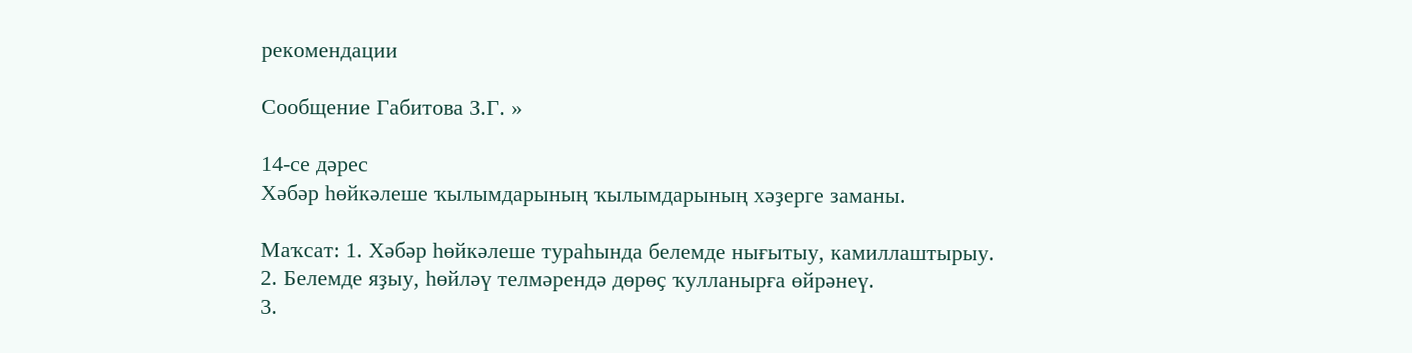рекомендации

Сообщение Габитова З.Г. »

14-се дәрес
Хәбәр һөйкәлеше ҡылымдарының ҡылымдарының хәҙерге заманы.

Маҡсат: 1. Хәбәр һөйкәлеше тураһында белемде нығытыу, камиллаштырыу.
2. Белемде яҙыу, һөйләү телмәрендә дөрөҫ ҡулланырға өйрәнеү.
3.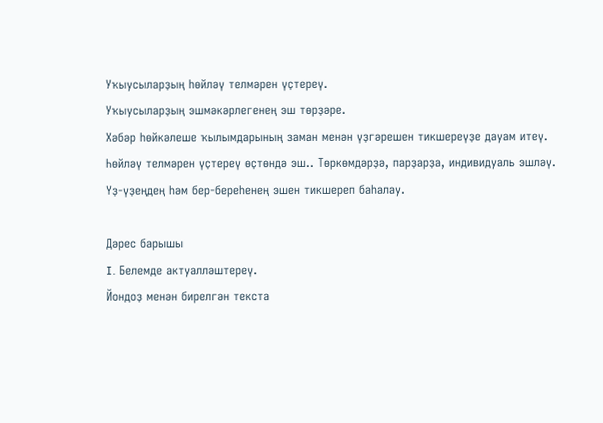Уҡыусыларҙың һөйләү телмәрен үҫтереү.
Уҡыусыларҙың эшмәкәрлегенең эш төрҙәре.
Хәбәр һөйкәлеше ҡылымдарының заман менән үҙгәрешен тикшереүҙе дауам итеү. Һөйләү телмәрен үҫтереү өҫтөндә эш.. Төркөмдәрҙә, парҙарҙа, индивидуаль эшләү. Үҙ-үҙеңдең һәм бер-береһенең эшен тикшереп баһалау.

Дәрес барышы
I. Белемде актуалләштереү.
Йондоҙ менән бирелгән текста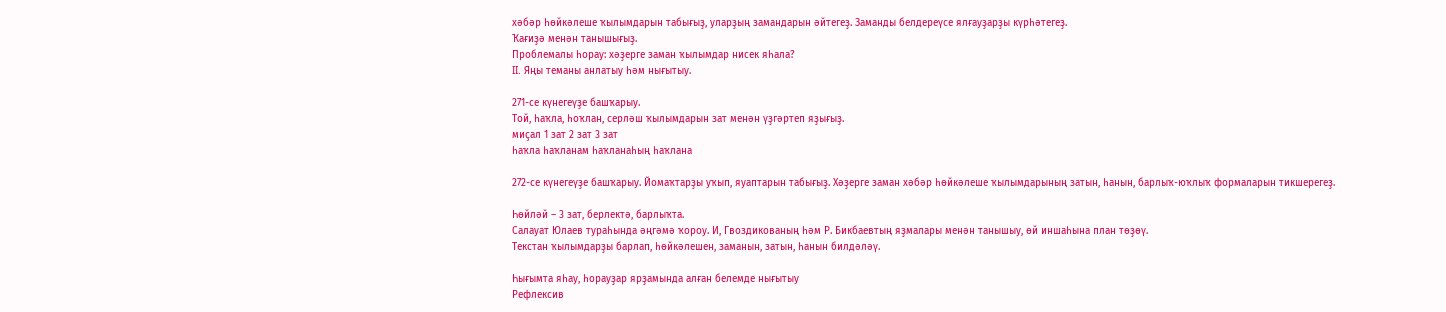хәбәр һөйкәлеше ҡылымдарын табығыҙ, уларҙың замандарын әйтегеҙ. Заманды белдереүсе ялғауҙарҙы күрһәтегеҙ.
Ҡағиҙә менән танышығыҙ.
Проблемалы һорау: хәҙерге заман ҡылымдар нисек яһала?
II. Яңы теманы анлатыу һәм нығытыу.

271-се күнегеүҙе башҡарыу.
Той, һаҡла, һоҡлан, серләш ҡылымдарын зат менән үҙгәртеп яҙығыҙ.
миҫал 1 зат 2 зат 3 зат
һаҡла һаҡланам һаҡланаһың һаҡлана

272-се күнегеүҙе башҡарыу. Йомаҡтарҙы уҡып, яуаптарын табығыҙ. Хәҙерге заман хәбәр һөйкәлеше ҡылымдарының затын, һанын, барлыҡ-юҡлыҡ формаларын тикшерегеҙ.

Һөйләй – 3 зат, берлектә, барлыҡта.
Салауат Юлаев тураһында әңгәмә ҡороу. И, Гвоздикованың һәм Р. Бикбаевтың яҙмалары менән танышыу, өй иншаһына план төҙөү.
Текстан ҡылымдарҙы барлап, һөйкәлешен, заманын, затын, һанын билдәләү.

Һығымта яһау, һорауҙар ярҙамында алған белемде нығытыу
Рефлексив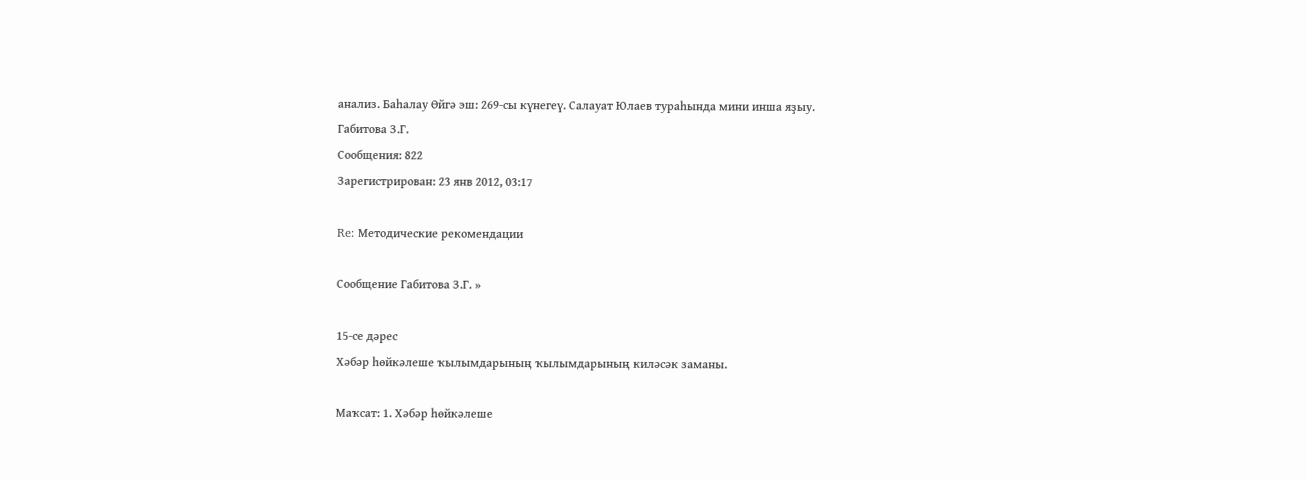анализ. Баһалау Өйгә эш: 269-сы күнегеү. Салауат Юлаев тураһында мини инша яҙыу.
Габитова З.Г.
Сообщения: 822
Зарегистрирован: 23 янв 2012, 03:17

Re: Методические рекомендации

Сообщение Габитова З.Г. »

15-се дәрес
Хәбәр һөйкәлеше ҡылымдарының ҡылымдарының киләсәк заманы.

Маҡсат: 1. Хәбәр һөйкәлеше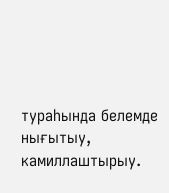тураһында белемде нығытыу, камиллаштырыу.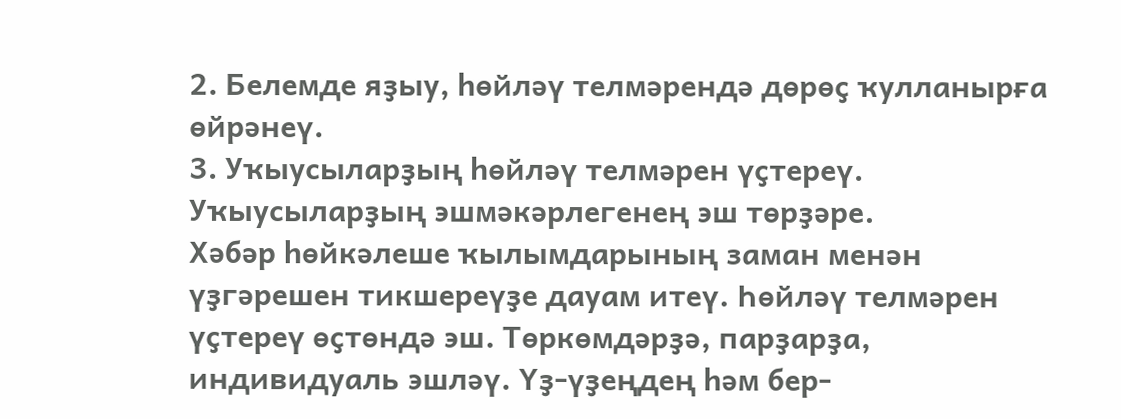2. Белемде яҙыу, һөйләү телмәрендә дөрөҫ ҡулланырға өйрәнеү.
3. Уҡыусыларҙың һөйләү телмәрен үҫтереү.
Уҡыусыларҙың эшмәкәрлегенең эш төрҙәре.
Хәбәр һөйкәлеше ҡылымдарының заман менән үҙгәрешен тикшереүҙе дауам итеү. Һөйләү телмәрен үҫтереү өҫтөндә эш. Төркөмдәрҙә, парҙарҙа, индивидуаль эшләү. Үҙ-үҙеңдең һәм бер-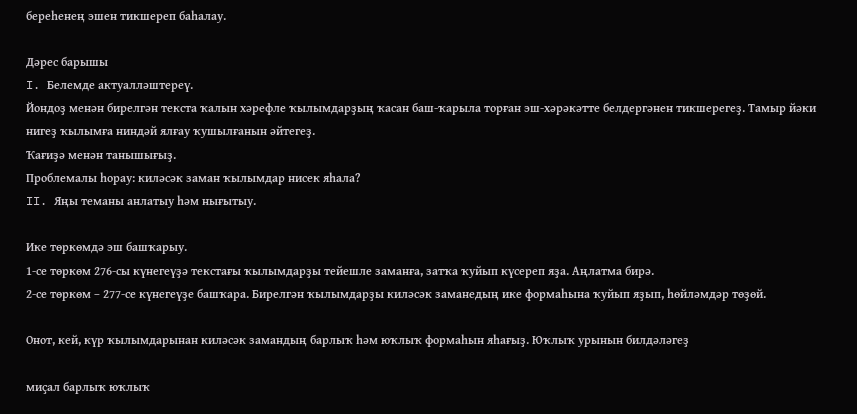береһенең эшен тикшереп баһалау.

Дәрес барышы
I. Белемде актуалләштереү.
Йондоҙ менән бирелгән текста ҡалын хәрефле ҡылымдарҙың ҡасан баш-ҡарыла торған эш-хәрәкәтте белдергәнен тикшерегеҙ. Тамыр йәки нигеҙ ҡылымға ниндәй ялғау ҡушылғанын әйтегеҙ.
Ҡағиҙә менән танышығыҙ.
Проблемалы һорау: киләсәк заман ҡылымдар нисек яһала?
II. Яңы теманы анлатыу һәм нығытыу.

Ике төркөмдә эш башҡарыу.
1-се төркөм 276-сы күнегеүҙә текстағы ҡылымдарҙы тейешле заманға, затҡа ҡуйып күсереп яҙа. Аңлатма бирә.
2-се төркөм – 277-се күнегеүҙе башҡара. Бирелгән ҡылымдарҙы киләсәк заманедың ике формаһына ҡуйып яҙып, һөйләмдәр төҙөй.

Онот, кей, күр ҡылымдарынан киләсәк замандың барлыҡ һәм юҡлыҡ формаһын яһағыҙ. Юҡлыҡ урынын билдәләгеҙ

миҫал барлыҡ юҡлыҡ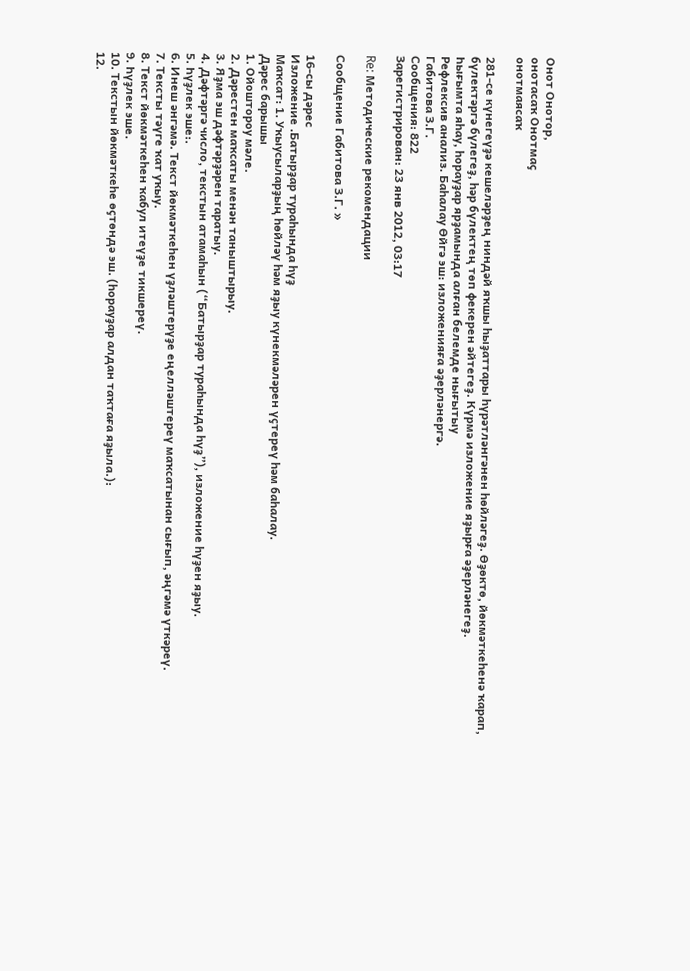Онот Онотор,
онотасаҡ Онотмаҫ
онотмаясаҡ

281-се күнегеүҙә кешеләрҙең ниндәй яҡшы һыҙаттары һүрәтләнгәнен һөйләгеҙ. Өҙөктө, йөкмәткеһенә ҡарап, бүлектәргә бүлегеҙ, һәр бүлектең төп фекерен әйтегеҙ. Күрмә изложение яҙырға әҙерләнегеҙ.
Һығымта яһау, һорауҙар ярҙамында алған белемде нығытыу
Рефлексив анализ. Баһалау Өйгә эш: изложенияға әҙерләнергә.
Габитова З.Г.
Сообщения: 822
Зарегистрирован: 23 янв 2012, 03:17

Re: Методические рекомендации

Сообщение Габитова З.Г. »

16-сы дәрес
Изложение .Батырҙар тураһында һүҙ
Маҡсат: 1. Уҡыусыларҙың һөйләү һәм яҙыу күнекмәләрен үҫтереү һәм баһалау.
Дәрес барышы
1. Ойоштороу мәле.
2. Дәрестен маҡсаты менән таныштырыу.
3. Яҙма эш дәфтәрҙәрен таратыу.
4. Дәфтәргә число, текстын атамаһын (“Батырҙар тураһында һүҙ”), изложение һүҙен яҙыу.
5. Һүҙлек эше:.
6. Инеш әнгәмә. Текст йөкмәткеһен үҙләштерүҙе еңелләштереү маҡсатынан сығып, әңгәмә үткәреү.
7. Тексты тәүге ҡат уҡыу.
8. Текст йөкмәткеһен ҡабул итеүҙе тикшереү.
9. Һүҙлек эше.
10. Текстын йөкмәткеһе өҫтөндә эш. (һорауҙар алдан таҡтаға яҙыла.):
12.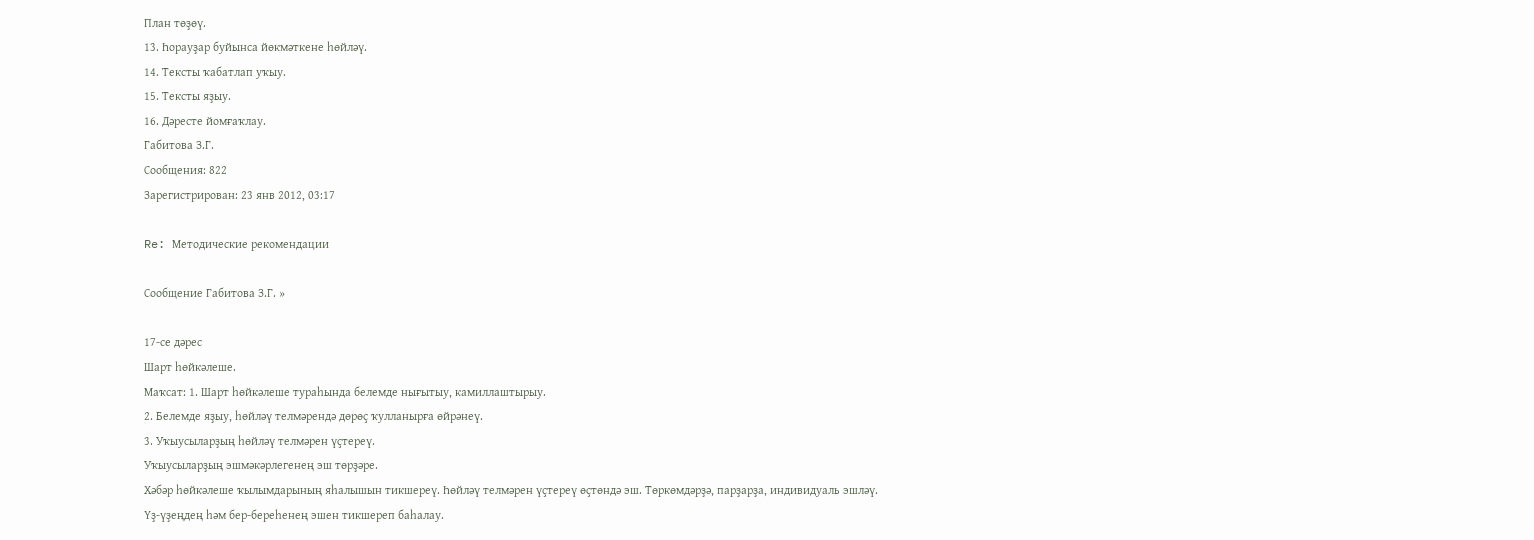План төҙөү.
13. Һорауҙар буйынса йөкмәткене һөйләү.
14. Тексты ҡабатлап уҡыу.
15. Тексты яҙыу.
16. Дәресте йомғаҡлау.
Габитова З.Г.
Сообщения: 822
Зарегистрирован: 23 янв 2012, 03:17

Re: Методические рекомендации

Сообщение Габитова З.Г. »

17-се дәрес
Шарт һөйкәлеше.
Маҡсат: 1. Шарт һөйкәлеше тураһында белемде нығытыу, камиллаштырыу.
2. Белемде яҙыу, һөйләү телмәрендә дөрөҫ ҡулланырға өйрәнеү.
3. Уҡыусыларҙың һөйләү телмәрен үҫтереү.
Уҡыусыларҙың эшмәкәрлегенең эш төрҙәре.
Хәбәр һөйкәлеше ҡылымдарының яһалышын тикшереү. Һөйләү телмәрен үҫтереү өҫтөндә эш. Төркөмдәрҙә, парҙарҙа, индивидуаль эшләү. Үҙ-үҙеңдең һәм бер-береһенең эшен тикшереп баһалау.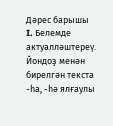Дәрес барышы
I. Белемде актуалләштереү.
Йондоҙ менән бирелгән текста -һа, -һә ялғаулы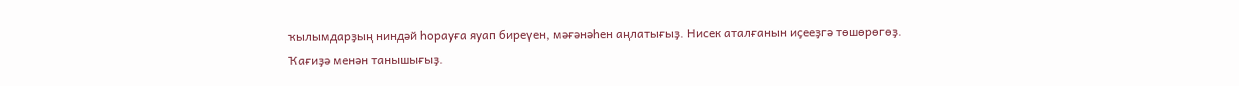ҡылымдарҙың ниндәй һорауға яуап биреүен, мәғәнәһен аңлатығыҙ. Нисек аталғанын иҫееҙгә төшөрөгөҙ.
Ҡағиҙә менән танышығыҙ.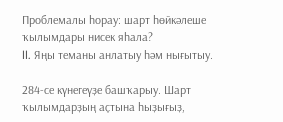Проблемалы һорау: шарт һөйкәлеше ҡылымдары нисек яһала?
II. Яңы теманы анлатыу һәм нығытыу.

284-се күнегеүҙе башҡарыу. Шарт ҡылымдарҙың аҫтына һыҙығыҙ,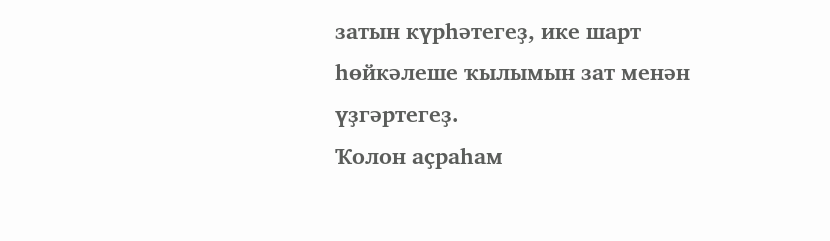затын күрһәтегеҙ, ике шарт һөйкәлеше ҡылымын зат менән үҙгәртегеҙ.
Ҡолон аҫраһам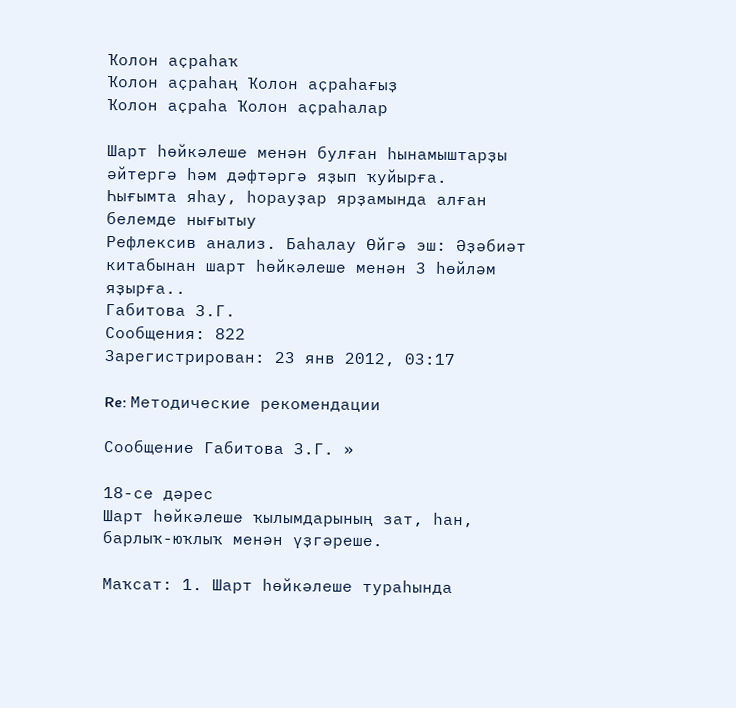Ҡолон аҫраһаҡ
Ҡолон аҫраһаң Ҡолон аҫраһағыҙ
Ҡолон аҫраһа Ҡолон аҫраһалар

Шарт һөйкәлеше менән булған һынамыштарҙы әйтергә һәм дәфтәргә яҙып ҡуйырға.
Һығымта яһау, һорауҙар ярҙамында алған белемде нығытыу
Рефлексив анализ. Баһалау Өйгә эш: Әҙәбиәт китабынан шарт һөйкәлеше менән 3 һөйләм яҙырға..
Габитова З.Г.
Сообщения: 822
Зарегистрирован: 23 янв 2012, 03:17

Re: Методические рекомендации

Сообщение Габитова З.Г. »

18-се дәрес
Шарт һөйкәлеше ҡылымдарының зат, һан, барлыҡ-юҡлыҡ менән үҙгәреше.

Маҡсат: 1. Шарт һөйкәлеше тураһында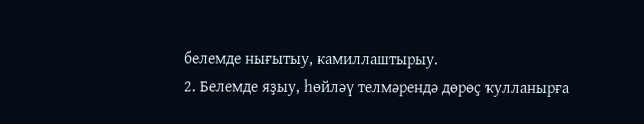белемде нығытыу, камиллаштырыу.
2. Белемде яҙыу, һөйләү телмәрендә дөрөҫ ҡулланырға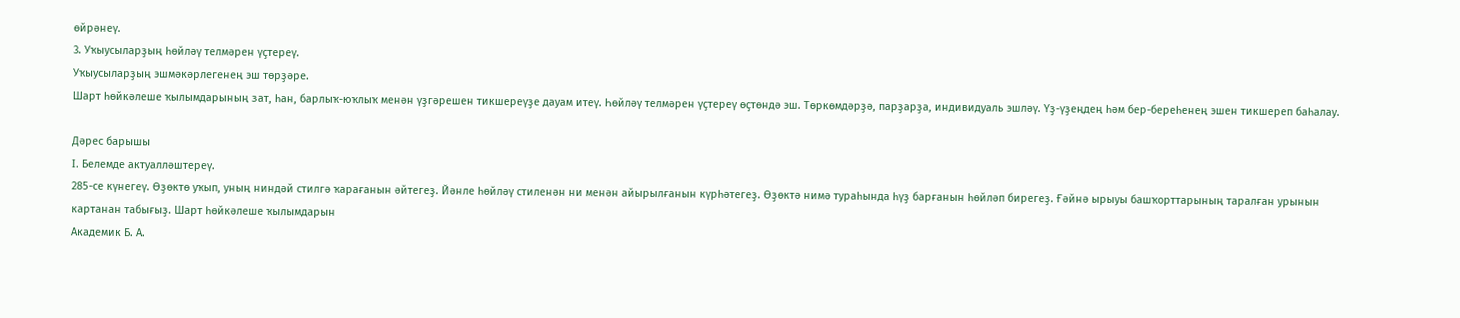өйрәнеү.
3. Уҡыусыларҙың һөйләү телмәрен үҫтереү.
Уҡыусыларҙың эшмәкәрлегенең эш төрҙәре.
Шарт һөйкәлеше ҡылымдарының зат, һан, барлыҡ-юҡлыҡ менән үҙгәрешен тикшереүҙе дауам итеү. Һөйләү телмәрен үҫтереү өҫтөндә эш. Төркөмдәрҙә, парҙарҙа, индивидуаль эшләү. Үҙ-үҙеңдең һәм бер-береһенең эшен тикшереп баһалау.

Дәрес барышы
I. Белемде актуалләштереү.
285-се күнегеү. Өҙөктө уҡып, уның ниндәй стилгә ҡарағанын әйтегеҙ. Йәнле һөйләү стиленән ни менән айырылғанын күрһәтегеҙ. Өҙөктә нимә тураһында һүҙ барғанын һөйләп бирегеҙ. Ғәйнә ырыуы башҡорттарының таралған урынын картанан табығыҙ. Шарт һөйкәлеше ҡылымдарын
Академик Б. А.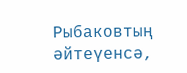Рыбаковтың әйтеүенсә,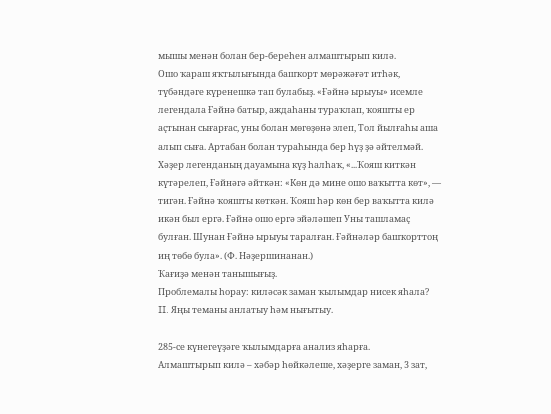мышы менән болан бер-береһен алмаштырып килә.
Ошо ҡараш яҡтылығында башҡорт мөрәжәғәт итһәк, түбәндәге күренешкә тап булабыҙ. «Ғәйнә ырыуы» исемле легендала Ғәйнә батыр, аждаһаны тураҡлап, ҡояшты ер аҫтынан сығарғас, уны болан мөгөҙөнә элеп, Тол йылғаһы аша алып сыға. Артабан болан тураһында бер һүҙ ҙә әйтелмәй. Хәҙер легенданың дауамына күҙ һалһаҡ, «...Ҡояш киткән күтәрелеп, Ғәйнәгә әйткән: «Көн дә мине ошо ваҡытта көт», — тигән. Ғәйнә ҡояшты көткән. Ҡояш һәр көн бер ваҡытта килә икән был ергә. Ғәйнә ошо ергә эйәләшеп Уны ташламаҫ булған. Шунан Ғәйнә ырыуы таралған. Ғәйнәләр башҡорттоң иң төбө була». (Ф. Нәҙершинанан.)
Ҡағиҙә менән танышығыҙ.
Проблемалы һорау: киләсәк заман ҡылымдар нисек яһала?
II. Яңы теманы анлатыу һәм нығытыу.

285-се күнегеүҙәге ҡылымдарға анализ яһарға.
Алмаштырып килә – хәбәр һөйкәлеше, хәҙерге заман, 3 зат,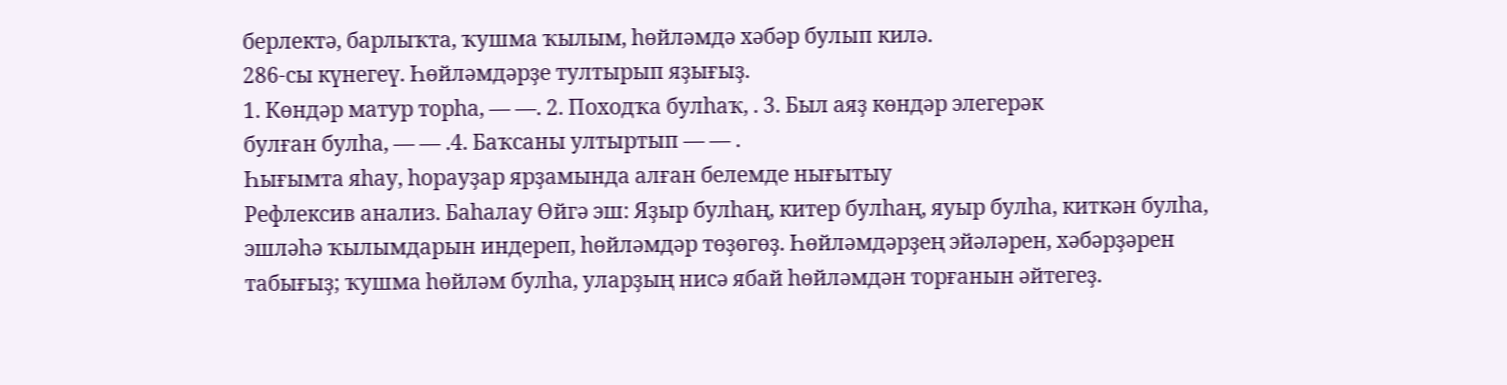берлектә, барлыҡта, ҡушма ҡылым, һөйләмдә хәбәр булып килә.
286-сы күнегеү. Һөйләмдәрҙе тултырып яҙығыҙ.
1. Көндәр матур торһа, — —. 2. Походҡа булһаҡ, . 3. Был аяҙ көндәр элегерәк
булған булһа, — — .4. Баҡсаны ултыртып — — .
Һығымта яһау, һорауҙар ярҙамында алған белемде нығытыу
Рефлексив анализ. Баһалау Өйгә эш: Яҙыр булһаң, китер булһаң, яуыр булһа, киткән булһа, эшләһә ҡылымдарын индереп, һөйләмдәр төҙөгөҙ. Һөйләмдәрҙең эйәләрен, хәбәрҙәрен табығыҙ; ҡушма һөйләм булһа, уларҙың нисә ябай һөйләмдән торғанын әйтегеҙ.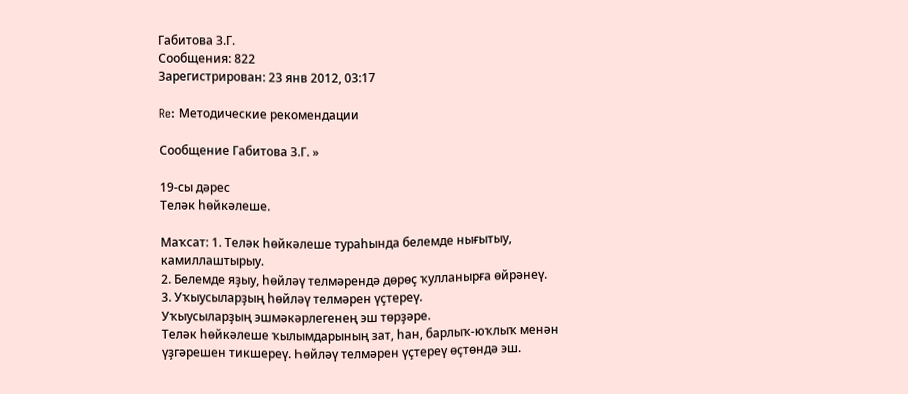Габитова З.Г.
Сообщения: 822
Зарегистрирован: 23 янв 2012, 03:17

Re: Методические рекомендации

Сообщение Габитова З.Г. »

19-сы дәрес
Теләк һөйкәлеше.

Маҡсат: 1. Теләк һөйкәлеше тураһында белемде нығытыу, камиллаштырыу.
2. Белемде яҙыу, һөйләү телмәрендә дөрөҫ ҡулланырға өйрәнеү.
3. Уҡыусыларҙың һөйләү телмәрен үҫтереү.
Уҡыусыларҙың эшмәкәрлегенең эш төрҙәре.
Теләк һөйкәлеше ҡылымдарының зат, һан, барлыҡ-юҡлыҡ менән үҙгәрешен тикшереү. Һөйләү телмәрен үҫтереү өҫтөндә эш.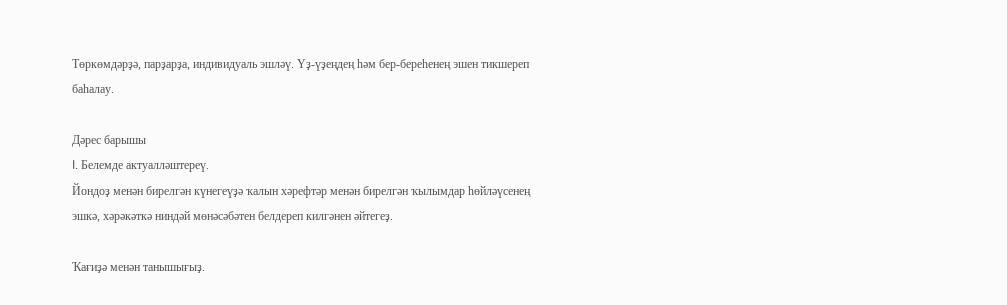Төркөмдәрҙә, парҙарҙа, индивидуаль эшләү. Үҙ-үҙеңдең һәм бер-береһенең эшен тикшереп баһалау.

Дәрес барышы
I. Белемде актуалләштереү.
Йондоҙ менән бирелгән күнегеүҙә ҡалын хәрефтәр менән бирелгән ҡылымдар һөйләүсенең эшкә, хәрәкәткә ниндәй мөнәсәбәтен белдереп килгәнен әйтегеҙ.

Ҡағиҙә менән танышығыҙ.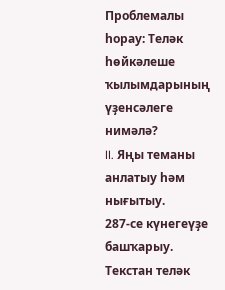Проблемалы һорау: Теләк һөйкәлеше ҡылымдарының үҙенсәлеге нимәлә?
II. Яңы теманы анлатыу һәм нығытыу.
287-се күнегеүҙе башҡарыу. Текстан теләк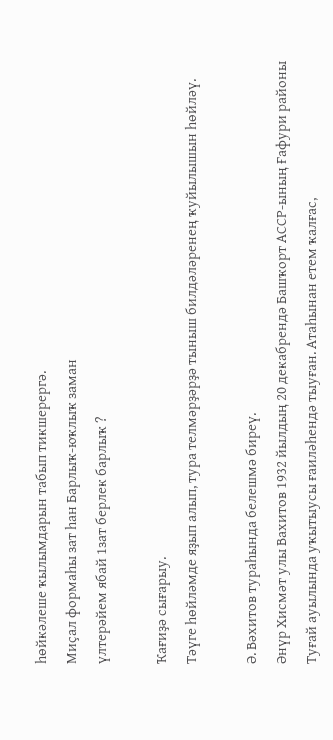һөйкәлеше ҡылымдарын табып тикшерергә.
Миҫал формаһы зат һан Барлыҡ-юҡлыҡ заман
үлтерәйем ябай 1зат берлек барлыҡ ?

Ҡағиҙә сығарыу.
Тәүге һөйләмде яҙып алып, тура телмәрҙәрҙә тыныш билдәләренең ҡуйылышын һөйләү.

Ә. Вәхитов тураһында белешмә биреү.
Әнүр Хисмәт улы Вахитов 1932 йылдың 20 декабрендә Башҡорт АССР-ының Ғафури районы Туғай ауылында уҡытыусы ғаиләһендә тыуған. Атаһынан етем ҡалғас,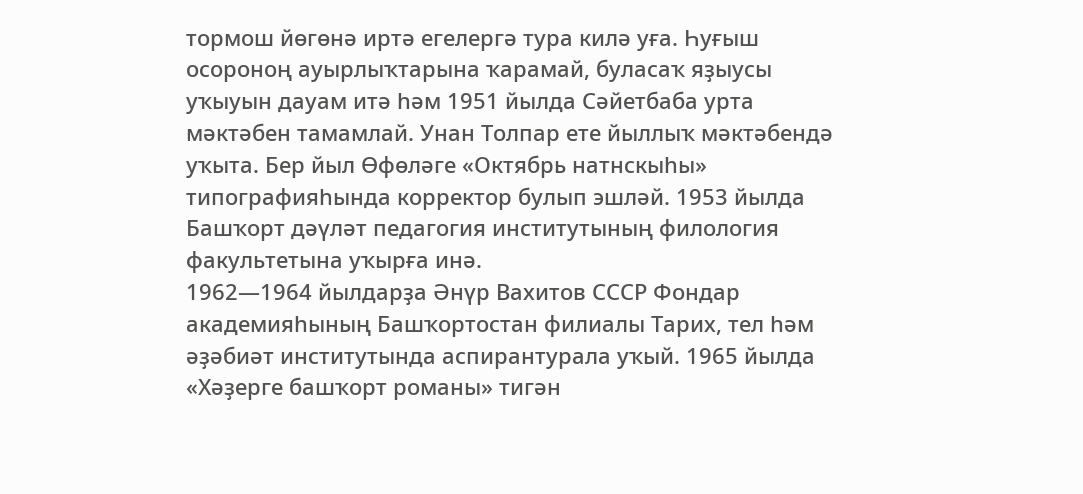тормош йөгөнә иртә егелергә тура килә уға. Һуғыш осороноң ауырлыҡтарына ҡарамай, буласаҡ яҙыусы уҡыуын дауам итә һәм 1951 йылда Сәйетбаба урта мәктәбен тамамлай. Унан Толпар ете йыллыҡ мәктәбендә уҡыта. Бер йыл Өфөләге «Октябрь натнскыһы» типографияһында корректор булып эшләй. 1953 йылда Башҡорт дәүләт педагогия институтының филология факультетына уҡырға инә.
1962—1964 йылдарҙа Әнүр Вахитов СССР Фондар академияһының Башҡортостан филиалы Тарих, тел һәм әҙәбиәт институтында аспирантурала уҡый. 1965 йылда «Хәҙерге башҡорт романы» тигән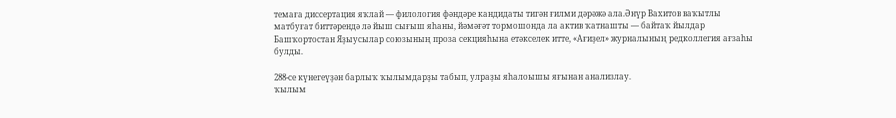темаға диссертация яҡлай — филология фәндәре кандидаты тигән ғилми дәрәжә ала.Әнүр Вахитов ваҡытлы матбуғат биттәрендә лә йыш сығыш яһаны, йәмәғәт тормошонда ла актив ҡатнашты — байтаҡ йылдар Башҡортостан Яҙыусылар союзының проза секцияһына етәкселек итте, «Ағиҙел» журналының редколлегия ағзаһы булды.

288-се күнегеүҙән барлыҡ ҡылымдарҙы табып, улраҙы яһалоышы яғынан анализлау.
ҡылым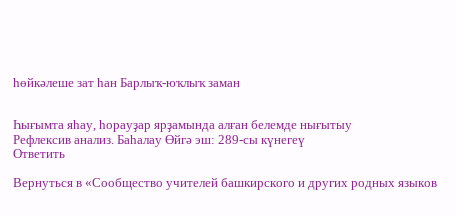һөйкәлеше зат һан Барлыҡ-юҡлыҡ заман


Һығымта яһау, һорауҙар ярҙамында алған белемде нығытыу
Рефлексив анализ. Баһалау Өйгә эш: 289-сы күнегеү
Ответить

Вернуться в «Сообщество учителей башкирского и других родных языков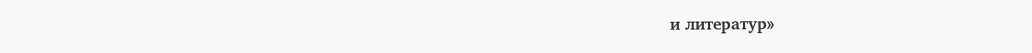и литератур»